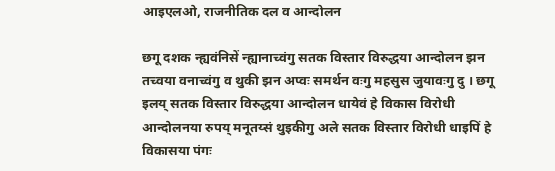आइएलओ, राजनीतिक दल व आन्दोलन

छगू दशक न्ह्यवंनिसें न्ह्यानाच्वंगु सतक विस्तार विरुद्धया आन्दोलन झन तच्वया वनाच्वंगु व थुकी झन अप्वः समर्थन वःगु महसुस जुयावःगु दु । छगू इलय् सतक विस्तार विरुद्धया आन्दोलन धायेवं हे विकास विरोधी आन्दोलनया रुपय् मनूतय्सं थुइकीगु अले सतक विस्तार विरोधी धाइपिं हे विकासया पंगः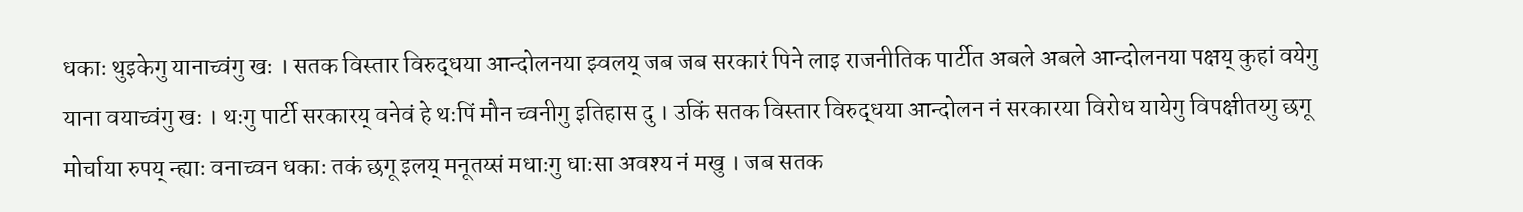धकाः थुइकेगु यानाच्वंगु खः । सतक विस्तार विरुद्धया आन्दोलनया झ्वलय् जब जब सरकारं पिने लाइ राजनीतिक पार्टीत अबले अबले आन्दोलनया पक्षय् कुहां वयेगु याना वयाच्वंगु खः । थःगु पार्टी सरकारय् वनेवं हे थःपिं मौन च्वनीगु इतिहास दु । उकिं सतक विस्तार विरुद्धया आन्दोलन नं सरकारया विरोध यायेगु विपक्षीतय्गु छगू मोर्चाया रुपय् न्ह्याः वनाच्वन धकाः तकं छगू इलय् मनूतय्सं मधाःगु धाःसा अवश्य नं मखु । जब सतक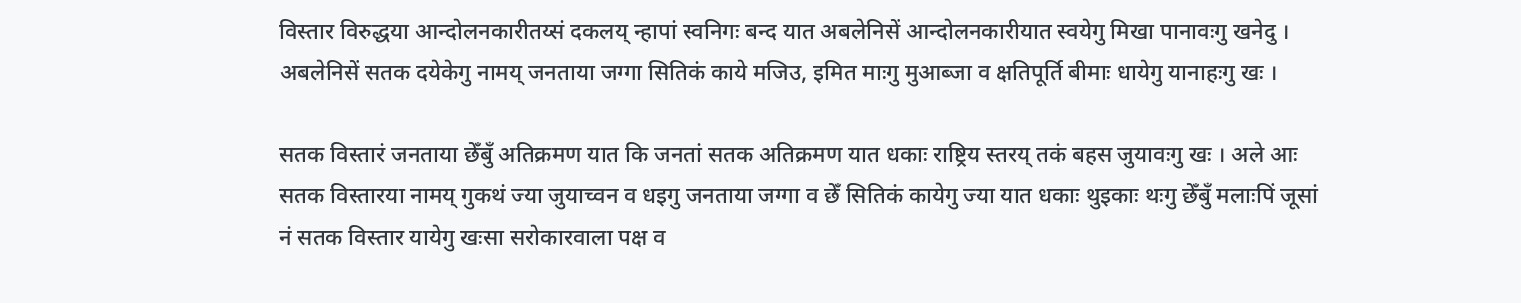विस्तार विरुद्धया आन्दोलनकारीतय्सं दकलय् न्हापां स्वनिगः बन्द यात अबलेनिसें आन्दोलनकारीयात स्वयेगु मिखा पानावःगु खनेदु । अबलेनिसें सतक दयेकेगु नामय् जनताया जग्गा सितिकं काये मजिउ, इमित माःगु मुआब्जा व क्षतिपूर्ति बीमाः धायेगु यानाहःगु खः ।

सतक विस्तारं जनताया छेँबुँ अतिक्रमण यात कि जनतां सतक अतिक्रमण यात धकाः राष्ट्रिय स्तरय् तकं बहस जुयावःगु खः । अले आः सतक विस्तारया नामय् गुकथं ज्या जुयाच्वन व धइगु जनताया जग्गा व छेँ सितिकं कायेगु ज्या यात धकाः थुइकाः थःगु छेँबुँ मलाःपिं जूसां नं सतक विस्तार यायेगु खःसा सरोकारवाला पक्ष व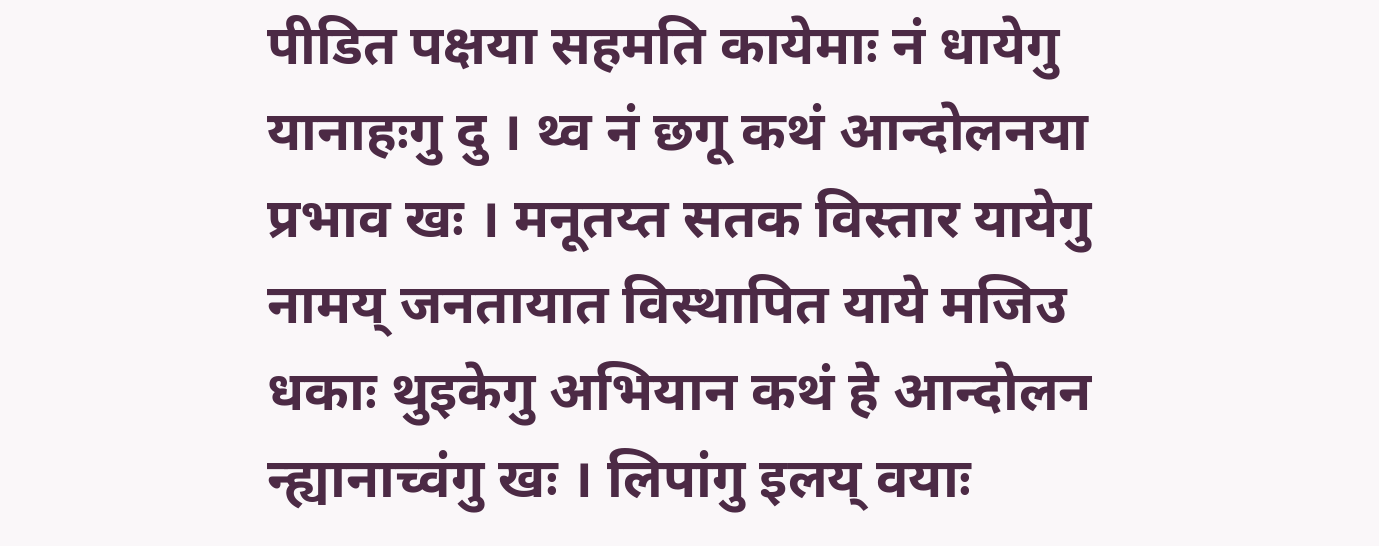पीडित पक्षया सहमति कायेमाः नं धायेगु यानाहःगु दु । थ्व नं छगू कथं आन्दोलनया प्रभाव खः । मनूतय्त सतक विस्तार यायेगु नामय् जनतायात विस्थापित याये मजिउ धकाः थुइकेगु अभियान कथं हे आन्दोलन न्ह्यानाच्वंगु खः । लिपांगु इलय् वयाः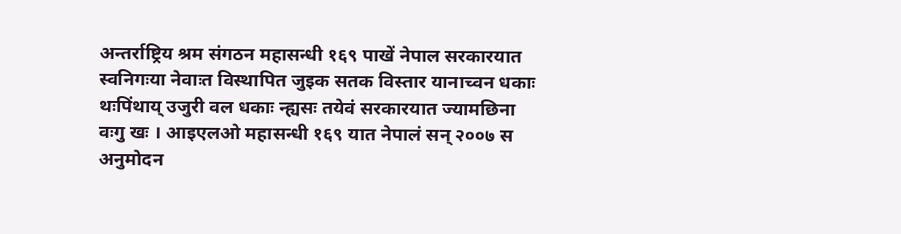अन्तर्राष्ट्रिय श्रम संगठन महासन्धी १६९ पाखें नेपाल सरकारयात स्वनिगःया नेवाःत विस्थापित जुइक सतक विस्तार यानाच्वन धकाः थःपिंथाय् उजुरी वल धकाः न्ह्यसः तयेवं सरकारयात ज्यामछिना वःगु खः । आइएलओ महासन्धी १६९ यात नेपालं सन् २००७ स अनुमोदन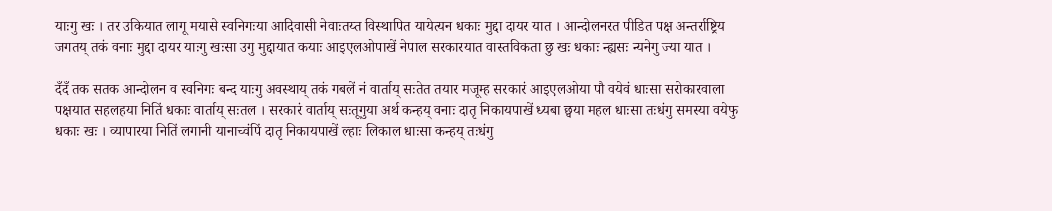याःगु खः । तर उकियात लागू मयासे स्वनिगःया आदिवासी नेवाःतय्त विस्थापित यायेत्यन धकाः मुद्दा दायर यात । आन्दोलनरत पीडित पक्ष अन्तर्राष्ट्रिय जगतय् तकं वनाः मुद्दा दायर याःगु खःसा उगु मुद्दायात कयाः आइएलओपाखें नेपाल सरकारयात वास्तविकता छु खः धकाः न्ह्यसः न्यनेगु ज्या यात ।

दँदँ तक सतक आन्दोलन व स्वनिगः बन्द याःगु अवस्थाय् तकं गबलें नं वार्ताय् सःतेत तयार मजूम्ह सरकारं आइएलओया पौ वयेवं धाःसा सरोकारवाला पक्षयात सहलहया नितिं धकाः वार्ताय् सःतल । सरकारं वार्ताय् सःतूगुया अर्थ कन्हय् वनाः दातृ निकायपाखें ध्यबा छ्वया महल धाःसा तःधंगु समस्या वयेफु धकाः खः । व्यापारया नितिं लगानी यानाच्वंपिं दातृ निकायपाखें ल्हाः लिकाल धाःसा कन्हय् तःधंगु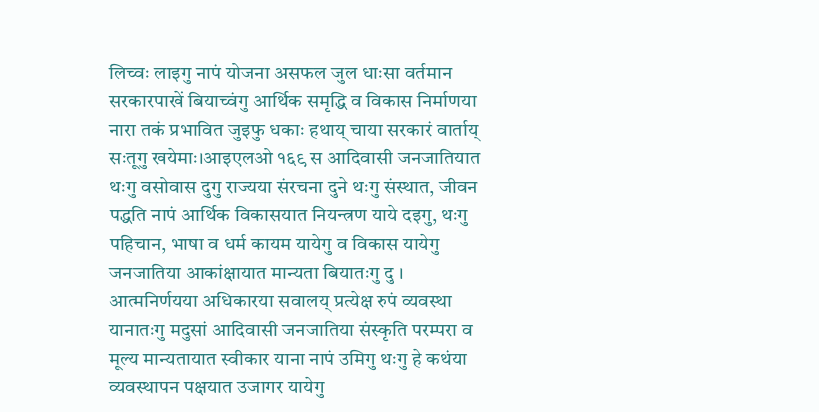लिच्वः लाइगु नापं योजना असफल जुल धाःसा वर्तमान सरकारपाखें बियाच्वंगु आर्थिक समृद्धि व विकास निर्माणया नारा तकं प्रभावित जुइफु धकाः हथाय् चाया सरकारं वार्ताय् सःतूगु खयेमाः।आइएलओ १६९ स आदिवासी जनजातियात थःगु वसोवास दुगु राज्यया संरचना दुने थःगु संस्थात, जीवन पद्धति नापं आर्थिक विकासयात नियन्त्रण याये दइगु, थःगु पहिचान, भाषा व धर्म कायम यायेगु व विकास यायेगु जनजातिया आकांक्षायात मान्यता बियातःगु दु । आत्मनिर्णयया अधिकारया सवालय् प्रत्येक्ष रुपं व्यवस्था यानातःगु मदुसां आदिवासी जनजातिया संस्कृति परम्परा व मूल्य मान्यतायात स्वीकार याना नापं उमिगु थःगु हे कथंया व्यवस्थापन पक्षयात उजागर यायेगु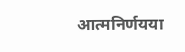आत्मनिर्णयया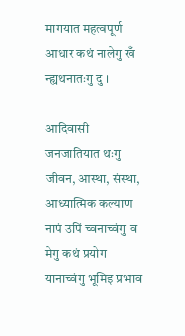मागयात महत्वपूर्ण आधार कथं नालेगु खँ न्ह्यथनातःगु दु ।

आदिवासी जनजातियात थःगु जीवन, आस्था, संस्था, आध्यात्मिक कल्याण नापं उपिं च्वनाच्वंगु व मेगु कथं प्रयोग यानाच्वंगु भूमिइ प्रभाव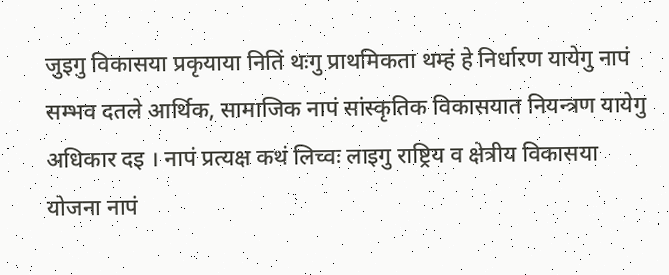जुइगु विकासया प्रकृयाया नितिं थःगु प्राथमिकता थम्हं हे निर्धारण यायेगु नापं सम्भव दतले आर्थिक, सामाजिक नापं सांस्कृतिक विकासयात नियन्त्रण यायेगु अधिकार दइ । नापं प्रत्यक्ष कथं लिच्वः लाइगु राष्ट्रिय व क्षेत्रीय विकासया योजना नापं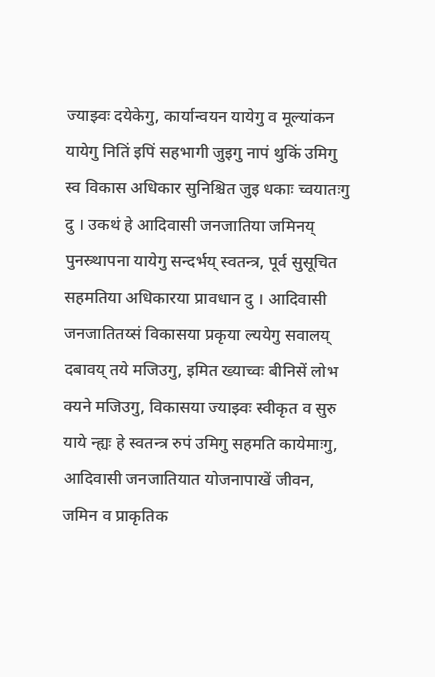ज्याझ्वः दयेकेगु, कार्यान्वयन यायेगु व मूल्यांकन यायेगु नितिं इपिं सहभागी जुइगु नापं थुकिं उमिगु स्व विकास अधिकार सुनिश्चित जुइ धकाः च्वयातःगु दु । उकथं हे आदिवासी जनजातिया जमिनय् पुनस्र्थापना यायेगु सन्दर्भय् स्वतन्त्र, पूर्व सुसूचित सहमतिया अधिकारया प्रावधान दु । आदिवासी जनजातितय्सं विकासया प्रकृया ल्ययेगु सवालय् दबावय् तये मजिउगु, इमित ख्याच्वः बीनिसें लोभ क्यने मजिउगु, विकासया ज्याझ्वः स्वीकृत व सुरु याये न्ह्यः हे स्वतन्त्र रुपं उमिगु सहमति कायेमाःगु, आदिवासी जनजातियात योजनापाखें जीवन, जमिन व प्राकृतिक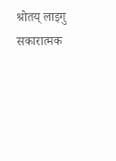श्रोतय् लाइगु सकारात्मक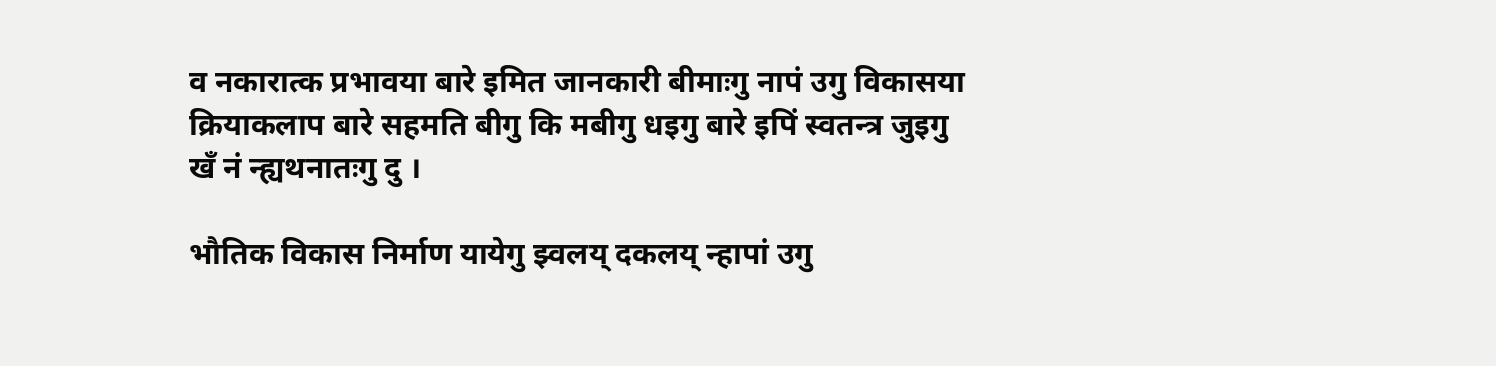व नकारात्क प्रभावया बारे इमित जानकारी बीमाःगु नापं उगु विकासया क्रियाकलाप बारे सहमति बीगु कि मबीगु धइगु बारे इपिं स्वतन्त्र जुइगु खँ नं न्ह्यथनातःगु दु ।

भौतिक विकास निर्माण यायेगु झ्वलय् दकलय् न्हापां उगु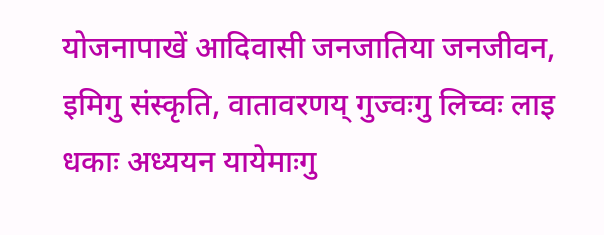योजनापाखें आदिवासी जनजातिया जनजीवन, इमिगु संस्कृति, वातावरणय् गुज्वःगु लिच्वः लाइ धकाः अध्ययन यायेमाःगु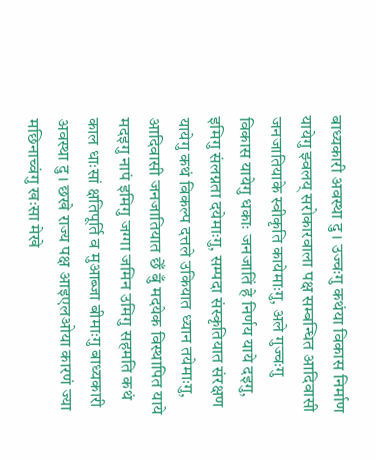बाध्यकारी अवस्था दु । उज्वःगु कथंया विकास निर्माण यायेगु झ्वलय् सरोकारवाला पक्ष सम्बन्धित आदिवासी जनजातियाके स्वीकृति कायेमाःगु, अले गुज्वःगु विकास यायेगु धकाः जनजातिं हे निर्णय याये दइगु, इमिगु संलग्नता दयेमाःगु, सम्पदा संस्कृतियात संरक्षण यायेगु कथं विकल्प दत्तले उकियात ध्यान तयेमाःगु, आदिवासी जनजातियात छेँ बुँ मदयेक विस्थापित याये मदइगु नापं इमिगु जग्गा जमिन उमिगु सहमति कथं काल धाःसां क्षतिपूर्ति व मुआब्जा बीमाःगु बाध्यकारी अवस्था दु । छखे राज्य पक्ष आइएलओया कारणं ज्या मछिनाच्वंगु खःसा मेखे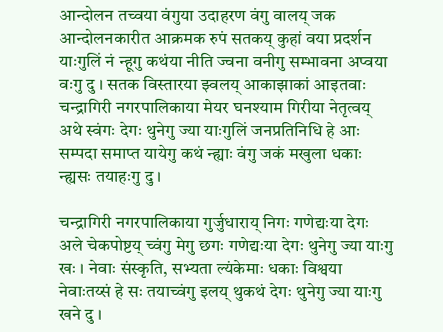आन्दोलन तच्वया वंगुया उदाहरण वंगु वालय् जक आन्दोलनकारीत आक्रमक रुपं सतकय् कुहां वया प्रदर्शन याःगुलिं नं न्हूगु कथंया नीति ज्वना वनीगु सम्भावना अप्वया वःगु दु । सतक विस्तारया झ्वलय् आकाझाकां आइतवाः चन्द्रागिरी नगरपालिकाया मेयर घनश्याम गिरीया नेतृत्वय् अथे स्वंगः देगः थुनेगु ज्या याःगुलिं जनप्रतिनिधि हे आः सम्पदा समाप्त यायेगु कथं न्ह्याः वंगु जकं मखुला धकाः न्ह्यसः तयाहःगु दु ।

चन्द्रागिरी नगरपालिकाया गुर्जुधाराय् निगः गणेद्यःया देगः अले चेकपोष्टय् च्वंगु मेगु छगः गणेद्यःया देगः थुनेगु ज्या याःगु खः । नेवाः संस्कृति, सभ्यता ल्यंकेमाः धकाः विश्वया नेवाःतय्सं हे सः तयाच्वंगु इलय् थुकथं देगः थुनेगु ज्या याःगु खने दु ।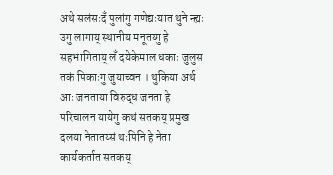अथे सलंसःदँ पुलांगु गणेद्यःयात थुने न्ह्यः उगु लागाय् स्थानीय मनूतय्गु हे सहभागिताय् लँ दयेकेमाल धकाः जुलुस तकं पिकाःगु जुयाच्वन । थुकिया अर्थ आः जनताया विरुद्ध जनता हे परिचालन यायेगु कथं सतकय् प्रमुख दलया नेतातय्सं थःपिनि हे नेता कार्यकर्तात सतकय्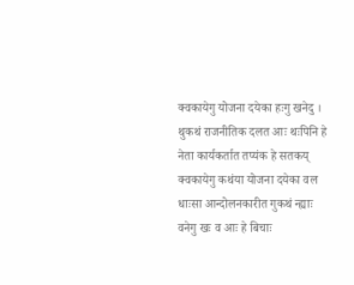क्वकायेगु योजना दयेका हःगु खनेदु । थुकथं राजनीतिक दलत आः थःपिनि हे नेता कार्यकर्तात तप्यंक हे सतकय् क्वकायेगु कथंया योजना दयेका वल धाःसा आन्दोलनकारीत गुकथं न्ह्याः वनेगु खः व आः हे बिचाः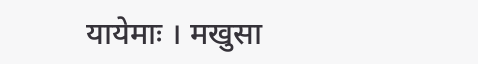यायेमाः । मखुसा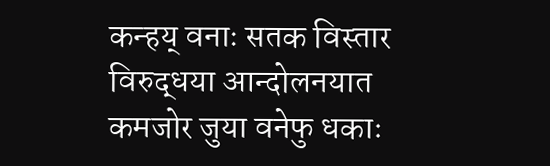कन्हय् वनाः सतक विस्तार विरुद्धया आन्दोलनयात कमजोर जुया वनेफु धकाः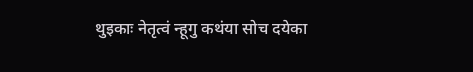थुइकाः नेतृत्वं न्हूगु कथंया सोच दयेका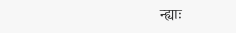न्ह्याः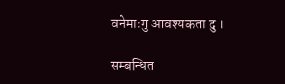वनेमाःगु आवश्यकता दु ।

सम्बन्धित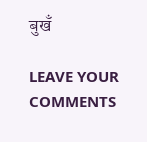बुखँ

LEAVE YOUR COMMENTS